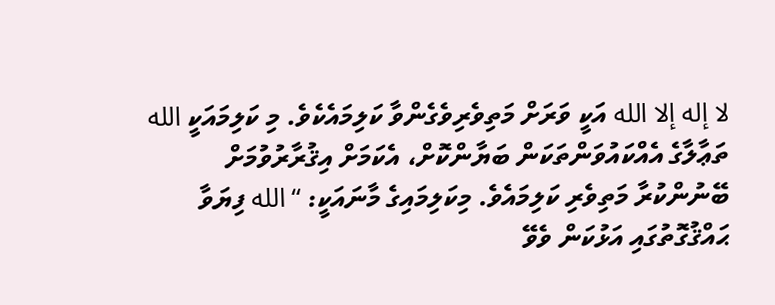لا إله إلا الله އަކީ ވަރަށް މަތިވެރިވެގެންވާ ކަލިމައެކެވެ. މި ކަލިމައަކީ الله ތަޢާލާގެ އެއްކައުވަންތަކަން ބަޔާންކޮށް، އެކަމަށް އިޤުރާރުވުމަށް ބޭނުންކުރާ މަތިވެރި ކަލިމައެވެ. މިކަލިމައިގެ މާނައަކީ: “الله ފިޔަވާ ޙައްޤުގޮތުގައި އަޅުކަން ވެވޭ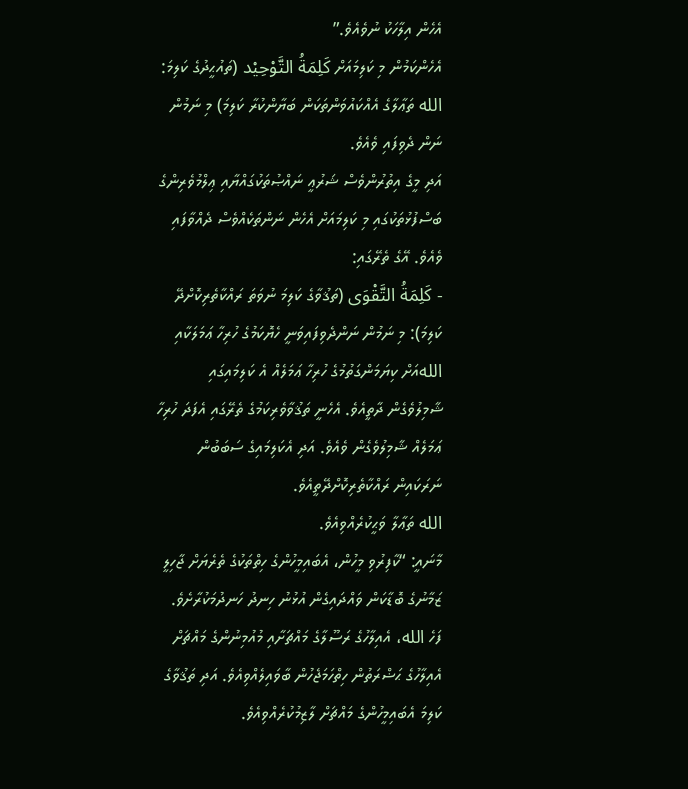އެހެން އިލާހަކު ނުވެއެވެ.”
އެހެންކަމުން މި ކަލިމައަށް كَلِمَةُ التَّوْحِيْد (ތައުޙީދުގެ ކަލިމަ: الله ތަޢާލާގެ އެއްކައުވަންތަކަން ބަޔާންކުރާ ކަލިމަ) މި ނަމުން ނަން ދެވިފައި ވެއެވެ.
އަދި މީގެ އިތުރުންވެސް ޝަރުޢީ ނައްޞުތަކުގައްޔާއި ޢިލްމުވެރިންގެ ބަސްފުޅުތަކުގައި މި ކަލިމައަށް އެހެން ނަންތަކެއްވެސް ދެއްވާފައި ވެއެވެ. އޭގެ ތެރޭގައި:
- كَلِمَةُ التَّقْوَى (ތަޤުވާގެ ކަލިމަ ނުވަތަ ރައްކާތެރިކޮށްދޭ ކަލިމަ): މި ނަމުން ނަންދެވިފައިވަނީ ހެޔޮކަމުގެ ހުރިހާ ޢަމަލަކާއި اللهއަށް ކިޔަމަންގަތުމުގެ ހުރިހާ ޢަމަލެއް އެ ކަލިމައިގައި ޝާމިލުވެގެން ދާތީއެވެ. އެހެނީ ތަޤުވާވެރިކަމުގެ ތެރޭގައި އެފަދަ ހުރިހާ ޢަމަލެއް ޝާމިލުވެގެން ވެއެވެ. އަދި އެކަލިމައިގެ ސަބަބުން ނަރަކައިން ރައްކާތެރިކޮށްދޭތީއެވެ.
الله ތަޢާލާ ވަޙީކުރެއްވިއެވެ.
މާނައީ: “ކާފިރުވި މީހުން، އެބައިމީހުންގެ ހިތްތަކުގެ ތެރެޔަށް ޖާހިލީ ޒަމާނުގެ ބޮޑާކަން ވައްދައިގެން އުޅުނު ހިނދު ހަނދުމަކުރާށެވެ. ފަހެ الله، އެއިލާހުގެ ރަސޫލާގެ މައްޗަށާއި މުއުމިނުންގެ މައްޗަށް އެއިލާހުގެ ޙަޟްރަތުން ހިތްހަމަޖެހުން ބާވައިލެއްވިއެވެ. އަދި ތަޤުވާގެ ކަލިމަ އެބައިމީހުންގެ މައްޗަށް ލާޒިމުކުރެއްވިއެވެ.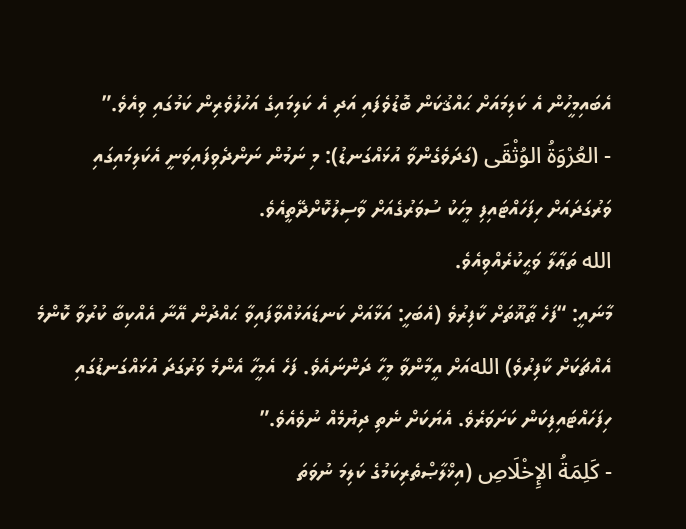އެބައިމީހުން އެ ކަލިމައަށް ޙައްޤުކަން ބޮޑުވެފައި އަދި އެ ކަލިމައިގެ އަހުލުވެރިން ކަމުގައި ވިއެވެ.”
- العُرْوَةُ الوُثْقَى (ގަދަވެގެންވާ އުޅައްގަނޑު): މި ނަމުން ނަންދެވިފައިވަނީ އެކަލިމައިގައި ވަރުގަދައަށް ހިފަހައްޓައިފި މީހަކު ސުވަރުގެއަށް ވާސިލުކޮށްދޭތީއެވެ.
الله ތަޢާލާ ވަޙީކުރެއްވިއެވެ.
މާނައީ: “ފަހެ ޠާޣޫތަށް ކާފިރުވެ (އެބަހީ: އަޅާއަށް ކަނޑައަޅުއްވާފައިވާ ޙައްދުން އޭނާ އެއްކިބާ ކުރުވާ ކޮންމެ އެއްޗަކަށް ކާފިރުވެ) اللهއަށް އީމާންވާ މީހާ ދަންނައެވެ. ފަހެ އެމީހާ އެންމެ ވަރުގަދަ އުޅައްގަނޑުގައި ހިފަހައްޓައިފިކަން ކަށަވަރެވެ. އެޔަކަށް ނެތި ދިޔުމެއް ނުވެއެވެ.”
- كَلِمَةُ الإِخْلَاصِ (އިޚްލާޞްތެރިކަމުގެ ކަލިމަ ނުވަތަ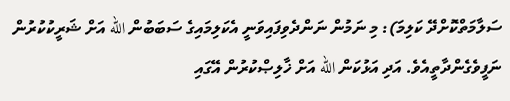ސަލާމަތްކޮށްދޭ ކަލިމަ): މި ނަމުން ނަންދެވިފައިވަނީ އެކަލިމައިގެ ސަބަބުން الله އަށް ޝަރީކުކުރުން ނަފީވެގެންދާތީއެވެ. އަދި އަޅުކަން الله އަށް ޚާލިޞްކުރުން އޭގައި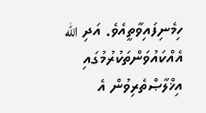ހިމެނިފައިވާތީއެވެ. އަދި الله އެއްކައުވަންތަކުރުމުގައި އިޚްލާޞްތެރިވުން އެ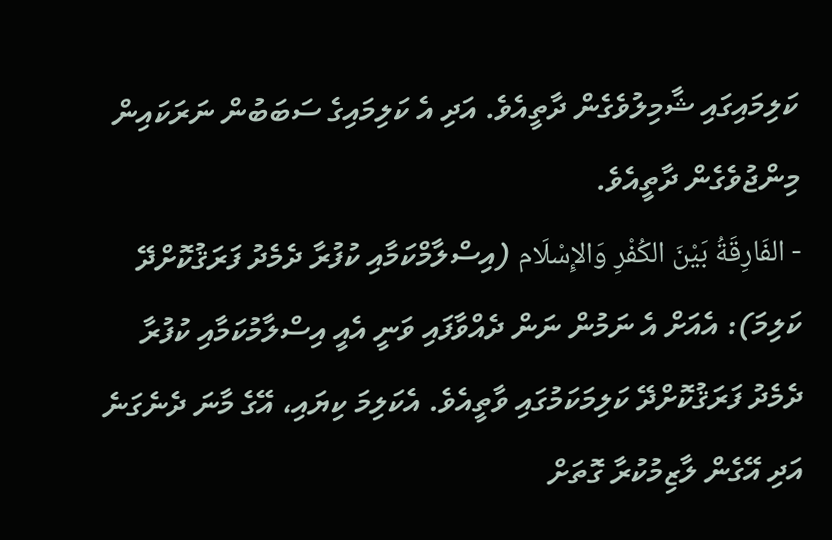ކަލިމައިގައި ޝާމިލުވެގެން ދާތީއެވެ. އަދި އެ ކަލިމައިގެ ސަބަބުން ނަރަކައިން މިންޖުވެގެން ދާތީއެވެ.
- الفَارِقَةُ بَيْنَ الكُفْرِ وَالإِسْلَام (އިސްލާމްކަމާއި ކުފުރާ ދެމެދު ފަރަޤުކޮށްދޭ ކަލިމަ): އެއަށް އެ ނަމުން ނަން ދެއްވާފައި ވަނީ އެއީ އިސްލާމުކަމާއި ކުފުރާ ދެމެދު ފަރަޤުކޮށްދޭ ކަލިމަކަމުގައި ވާތީއެވެ. އެކަލިމަ ކިޔައި، އޭގެ މާނަ ދެނެގަނެ އަދި އޭގެން ލާޒިމުކުރާ ގޮތަށް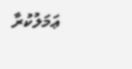ޢަމަލުކުރާ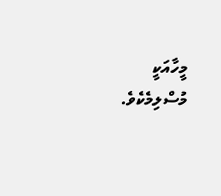މީހާއަކީ މުސްލިމެކެވެ.